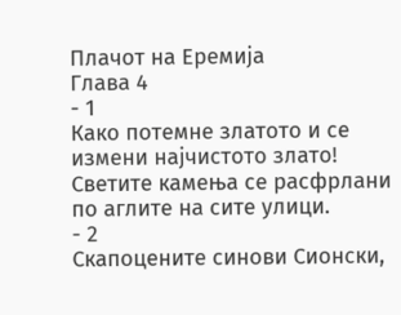Плачот на Еремија
Глава 4
- 1
Како потемне златото и се измени најчистото злато! Светите камења се расфрлани по аглите на сите улици.
- 2
Скапоцените синови Сионски,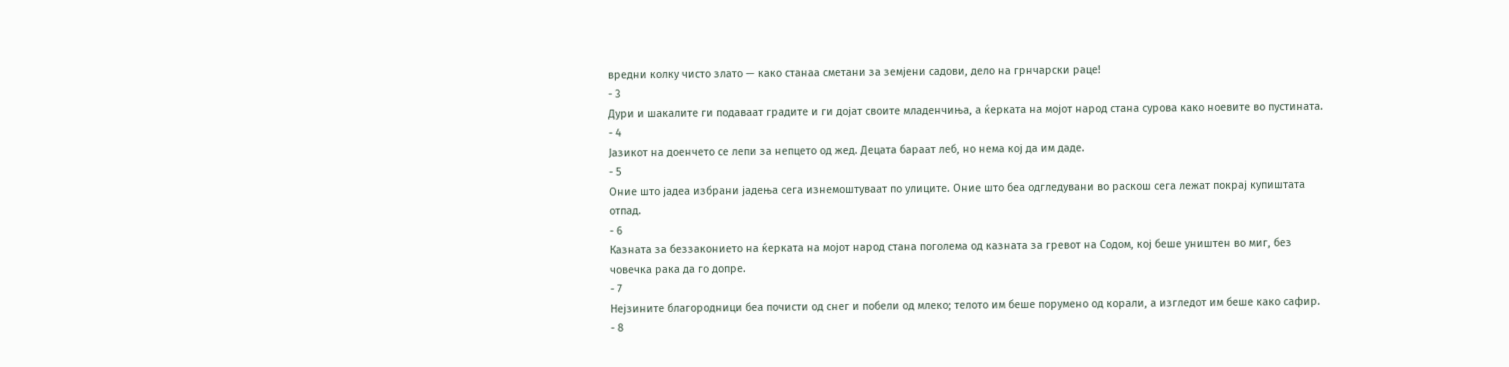вредни колку чисто злато — како станаа сметани за земјени садови, дело на грнчарски раце!
- 3
Дури и шакалите ги подаваат градите и ги дојат своите младенчиња, а ќерката на мојот народ стана сурова како ноевите во пустината.
- 4
Јазикот на доенчето се лепи за непцето од жед. Децата бараат леб, но нема кој да им даде.
- 5
Оние што јадеа избрани јадења сега изнемоштуваат по улиците. Оние што беа одгледувани во раскош сега лежат покрај купиштата отпад.
- 6
Казната за беззаконието на ќерката на мојот народ стана поголема од казната за гревот на Содом, кој беше уништен во миг, без човечка рака да го допре.
- 7
Нејзините благородници беа почисти од снег и побели од млеко; телото им беше порумено од корали, а изгледот им беше како сафир.
- 8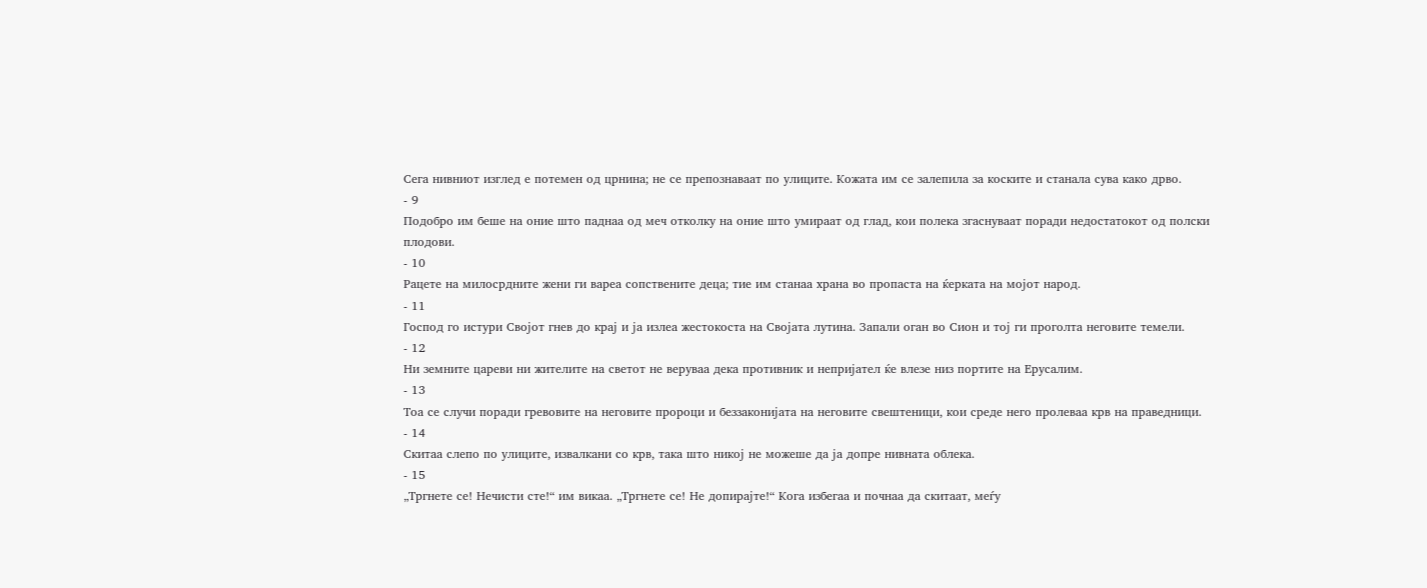Сега нивниот изглед е потемен од црнина; не се препознаваат по улиците. Кожата им се залепила за коските и станала сува како дрво.
- 9
Подобро им беше на оние што паднаа од меч отколку на оние што умираат од глад, кои полека згаснуваат поради недостатокот од полски плодови.
- 10
Рацете на милосрдните жени ги вареа сопствените деца; тие им станаа храна во пропаста на ќерката на мојот народ.
- 11
Господ го истури Својот гнев до крај и ја излеа жестокоста на Својата лутина. Запали оган во Сион и тој ги проголта неговите темели.
- 12
Ни земните цареви ни жителите на светот не веруваа дека противник и непријател ќе влезе низ портите на Ерусалим.
- 13
Тоа се случи поради гревовите на неговите пророци и беззаконијата на неговите свештеници, кои среде него пролеваа крв на праведници.
- 14
Скитаа слепо по улиците, извалкани со крв, така што никој не можеше да ја допре нивната облека.
- 15
„Тргнете се! Нечисти сте!“ им викаа. „Тргнете се! Не допирајте!“ Кога избегаа и почнаа да скитаат, меѓу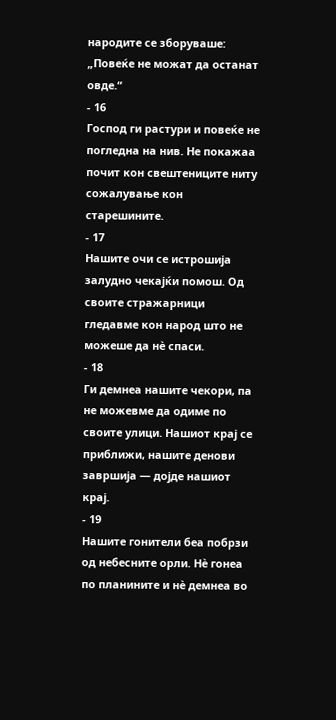народите се зборуваше: „Повеќе не можат да останат овде.“
- 16
Господ ги растури и повеќе не погледна на нив. Не покажаа почит кон свештениците ниту сожалување кон старешините.
- 17
Нашите очи се истрошија залудно чекајќи помош. Од своите стражарници гледавме кон народ што не можеше да нѐ спаси.
- 18
Ги демнеа нашите чекори, па не можевме да одиме по своите улици. Нашиот крај се приближи, нашите денови завршија — дојде нашиот крај.
- 19
Нашите гонители беа побрзи од небесните орли. Нѐ гонеа по планините и нѐ демнеа во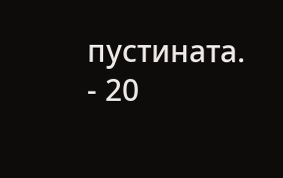пустината.
- 20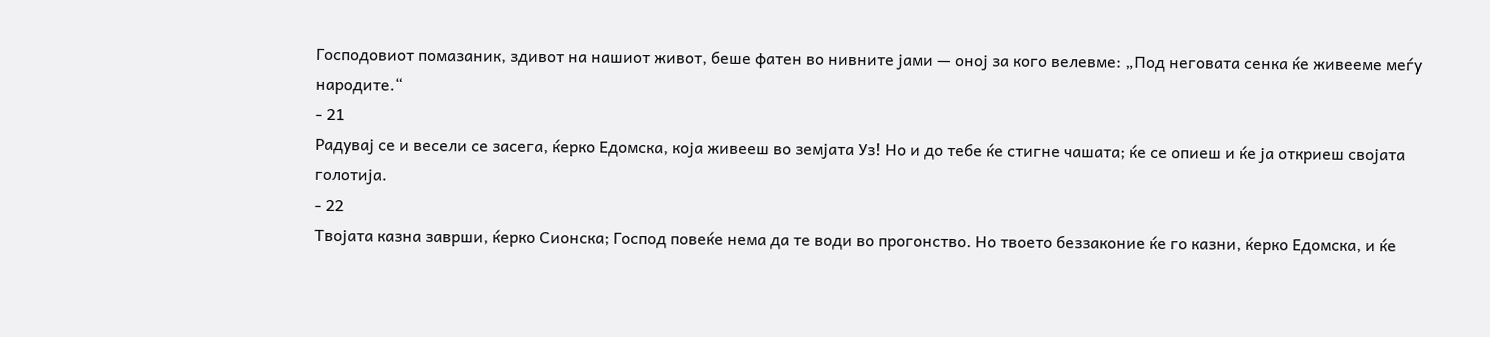Господовиот помазаник, здивот на нашиот живот, беше фатен во нивните јами — оној за кого велевме: „Под неговата сенка ќе живееме меѓу народите.“
- 21
Радувај се и весели се засега, ќерко Едомска, која живееш во земјата Уз! Но и до тебе ќе стигне чашата; ќе се опиеш и ќе ја откриеш својата голотија.
- 22
Твојата казна заврши, ќерко Сионска; Господ повеќе нема да те води во прогонство. Но твоето беззаконие ќе го казни, ќерко Едомска, и ќе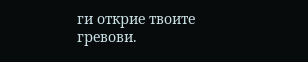ги открие твоите гревови.